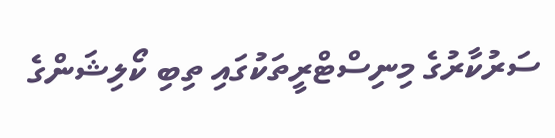ސަރުކާރުގެ މިނިސްޓްރީތަކުގައި ތިބި ކޯލިޝަންގެ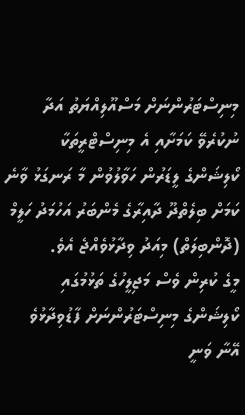މިނިސްޓަރުންނަށް މަސްއޫލިއްޔަތު އަދާ ނުކުރެވޭ ކަމަށާއި އެ މިނިސްޓްރީތަކާ ކޯލިޝަންގެ ލީޑަރުން ހަވާލުވުން މާ ރަނގަޅު ވާނެ ކަމަށް ބިލެތްދޫ ދާއިރާގެ މެންބަރު އަހުމަދު ހަލީމް (ދޮންބިލަތް) މިއަދު ވިދާޅުވެއްޖެ އެވެ.
މީގެ ކުރިން ވެސް މަޖިލީހުގެ ތަޅުމުގައި ކޯލިޝަންގެ މިނިސްޓަރުންނަށް ފާޑުވިދާޅުވެ އޭނާ ވަނީ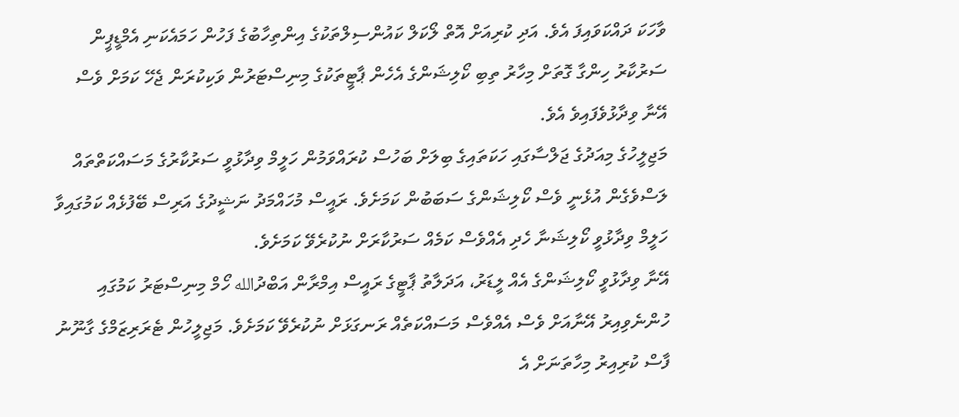ވާހަކަ ދައްކަވައިފަ އެވެ. އަދި ކުރިއަށް އޮތް ލޯކަލް ކައުންސިލްތަކުގެ އިންތިހާބުގެ ފަހުން ހަމައެކަނި އެމްޑީޕީން ސަރުކާރު ހިންގާ ގޮތަށް މިހާރު ތިބި ކޯލިޝަންގެ އެހެން ޕާޓީތަކުގެ މިނިސްޓަރުން ވަކިކުރަން ޖެހޭ ކަމަށް ވެސް އޭނާ ވިދާޅުވެފައިވެ އެވެ.
މަޖިލީހުގެ މިއަދުގެ ޖަލްސާގައި ހަކަތައިގެ ބިލަށް ބަހުސް ކުރައްވަމުން ހަލީމް ވިދާޅުވީ ސަރުކާރުގެ މަސައްކަތްތައް ލަސްވެގެން އުޅެނީ ވެސް ކޯލިޝަންގެ ސަބަބުން ކަމަށެވެ. ރައީސް މުހައްމަދު ނަޝީދުގެ އަރިސް ބޭފުޅެއް ކަމުގައިވާ ހަލީމް ވިދާޅުވީ ކޯލިޝަނާ ހެދި އެއްވެސް ކަމެއް ސަރުކާރަށް ނުކުރެވޭ ކަމަށެވެ.
އޭނާ ވިދާޅުވީ ކޯލިޝަންގެ އެއް ލީޑަރު، އަދަލާތު ޕާޓީގެ ރައީސް އިމްރާން އަބްދުالله ހޯމް މިނިސްޓަރު ކަމުގައި ހުންނެވިއިރު އޭނާއަށް ވެސް އެއްވެސް މަސައްކަތެއް ރަނގަޅަށް ނުކުރެވޭ ކަމަށެވެ. މަޖިލީހުން ޓެރަރިޒަމްގެ ގާނޫނު ފާސް ކުރިއިރު މިހާތަނަށް އެ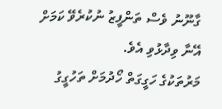ގާނޫނު ވެސް ތަންފީޒު ނުކުރެވޭ ކަމަށް އޭނާ ވިދާޅުވި އެވެ.
މަރުތަކުގެ ހަގީގަތް ހޯދުމަށް ތަހުގީގު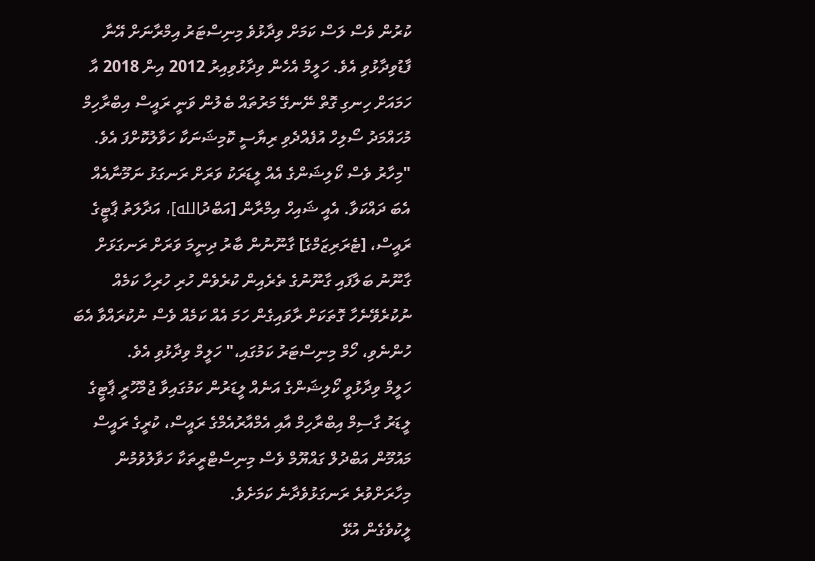ކުރުން ވެސް ލަސް ކަމަށް ވިދާޅުވެ މިނިސްޓަރު އިމްރާނަށް އޭނާ ފާޑުވިދާޅުވި އެވެ. ހަލީމް އެހެން ވިދާޅުވިއިރު 2012 އިން 2018 އާ ހަމައަށް ހިނގި ގޮތް ނޭނގޭ މަރުތައް ބެލުން ވަނީ ރައީސް އިބްރާހިމް މުހައްމަދު ސޯލިހް އުފެއްދެވި ރިޔާސީ ކޮމިޝަނަކާ ހަވާލުކޮށްފަ އެވެ.
"މިހާރު ވެސް ކޯލިޝަންގެ އެއް ލީޑަރަކު ވަރަށް ރަނގަޅު ނަމޫނާއެއް އެބަ ދައްކަވާ. އެއީ ޝައިހް އިމްރާން [އަބްދުالله]، އަދާލަތު ޕާޓީގެ ރައީސް، [ޓެރަރިޒަމްގެ] ގާނޫނުން ބާރު ދިނީމަ ވަރަށް ރަނގަޅަށް ގާނޫނު ބަލާފައި ގާނޫނުގެ ތެރެއިން ކުރެވެން ހުރި ހުރިހާ ކަމެއް ނުކުރެވޭނެހާ ގޮތަކަށް ރާވައިގެން ހަމަ އެއް ކަމެއް ވެސް ނުކުރައްވާ އެބަ ހުންނެވި، ހޯމް މިނިސްޓަރު ކަމުގައި،" ހަލީމް ވިދާޅުވި އެވެ.
ހަލީމް ވިދާޅުވީ ކޯލިޝަންގެ އަނެއް ލީޑަރުން ކަމުގައިވާ ޖުމްހޫރީ ޕާޓީގެ ލީޑަރު ގާސިމް އިބްރާހިމް އާއި އެމްއާރުއެމްގެ ރައީސް، ކުރީގެ ރައީސް މައުމޫން އަބްދުލް ގައްޔޫމް ވެސް މިނިސްޓްރީތަކާ ހަވާލުވުމުން މިހާރަށްވުރެ ރަނގަޅުވެދާނެ ކަމަށެވެ.
ލީކުވެގެން އުޅޭ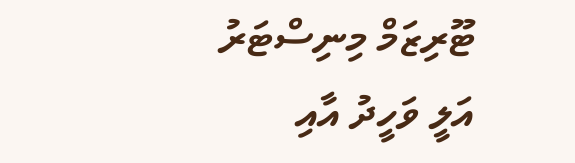ޓޫރިޒަމް މިނިސްޓަރު އަލީ ވަހީދު އާއި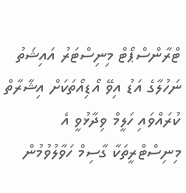ޓްރާންސްޕޯޓް މިނިސްޓަރު އައިޝަތު ނަހުލާގެ އަޑު އިވޭ އޯޑިއޯތަކަށް އިޝާރާތް ކުރައްވައި ހަލީމް ވިދާޅުވީ އެ މިނިސްޓްރީތަކާ ގާސިމް ހަވާލުވުމުން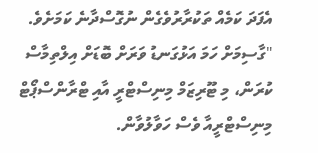އެފަދަ ކަމެއް ތަކުރާރުވެގެން ނުގޮސްދާނެ ކަމަށެވެ.
"ގާސިމަށް ހަމަ އަޅުގަނޑު ވަރަށް ބޮޑަށް އިލްތިމާސް ކުރަން، މި ޓޫރިޒަމް މިނިސްޓްރީ އާއި ޓްރާންސްޕޯޓް މިނިސްޓްރީއާ ވެސް ހަވާލުވާން.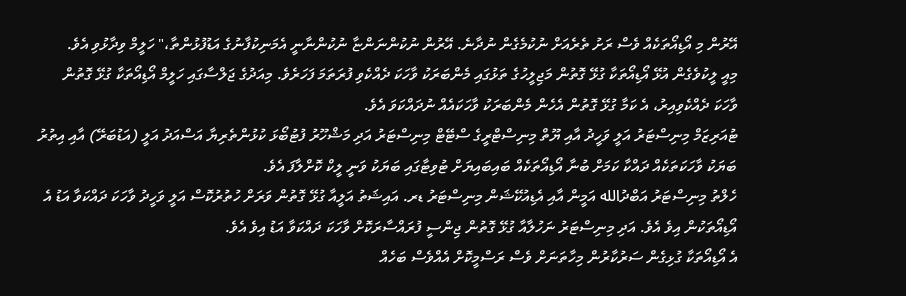އޭރުން މި އޯޑިއޯތަކެއް ވެސް ރަށު ތެރެއަށް ނުކުމެގެން ނުދާނެ. އޭރުން ނުކުންނަންޏާ ނުކުންނާނީ އެމަނިކުފާނުގެ އަޑުފުޅުންތާ،" ހަލީމް ވިދާޅުވި އެވެ.
މިއީ ލީކުވެގެން އުޅޭ އޯޑިއޯތަކާ ގުޅޭ ގޮތުން މަޖިލީހުގެ ތަޅުގައި މެންބަރަކު ވާހަކަ ދެއްކެވި ފުރަތަމަ ފަހަރެވެ. މިއަދުގެ ޖަލްސާގައި ހަލީމް އޯޑިއޯތަކާ ގުޅޭ ގޮތުން ވާހަކަ ދެއްކެވިއިރު، އެ ކަމާ ގުޅޭ ގޮތުން އެހެން މެންބަރަކު ވާހަކައެއް ނުދައްކަވަ އެވެ.
ޓުއަރިޒަމް މިނިސްޓަރު އަލީ ވަހީދު އާއި ޔޫތް މިނިސްޓްރީގެ ސްޓޭޓް މިނިސްޓަރު އަދި މަޝްހޫރު ފުޓުބޯޅަ ކުޅުންތެރިޔާ އަސްއަދު އަލީ (އަޑުބަރޭ) އާއި އިތުރު ބަޔަކު ވާހަކަތަކެއް ދައްކާ ކަމަށް ބުނާ އޯޑިއޯތަކެއް ބައިބައިޔަށް ޓުވިޓާގައި ބަޔަކު ވަނީ ލީކް ކޮށްލާފަ އެވެ.
ހެލްތު މިނިސްޓަރު އަބްދުالله އަމީން އާއި އެޑިއުކޭޝަން މިނިސްޓަރު ޑރ. އައިޝަތު އަލީއާ ގުޅޭ ގޮތުން ވަރަށް ހުތުރުކޮސް އަލީ ވަހީދު ވާހަކަ ދައްކަވާ އަޑު އެ އޯޑިއޯތަކުން އިވެ އެވެ. އަދި މިނިސްޓަރު ނަހުލާއާ ގުޅޭ ގޮތުން ޖިންސީ ފުރައްސާރަކޮށް ވާހަކަ ދައްކަވާ އަޑު އިވެ އެވެ.
އެ އޯޑިއޯތަކާ ގުޅިގެން ސަރުކާރުން މިހާތަނަށް ވެސް ރަސްމީކޮށް އެއްވެސް ބަހެއް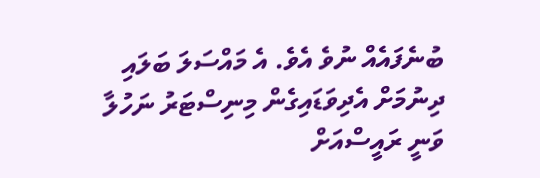ބުނެފައެއް ނުވެ އެވެ. އެ މައްސަލަ ބަލައި ދިނުމަށް އެދިވަޑައިގެން މިނިސްޓަރު ނަހުލާ ވަނީ ރައީސްއަށް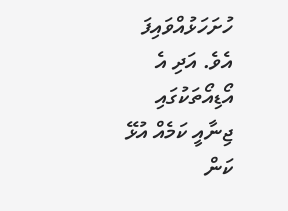ހުށަހަޅުއްވައިފަ އެވެ. އަދި އެ އޯޑިއޯތަކުގައި ޖިނާއީ ކަމެއް އުޅޭ ކަން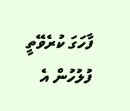ފާހަގަ ކުރެވޭތީ ފުލުހުން އެ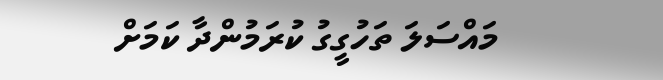މައްސަލަ ތަހުގީގު ކުރަމުންދާ ކަމަށް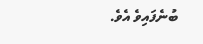ބުނެފައިވެ އެވެ.